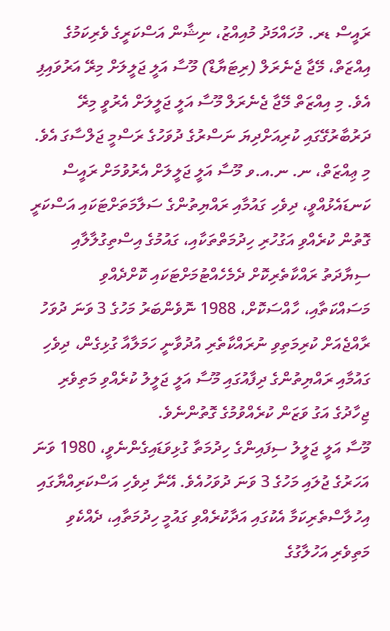ރައީސް ޑރ. މުހައްމަދު މުއިއްޒު، ނިޝާން އަސްކަރީގެ ވެރިކަމުގެ އިއްޒަތް، މޭޖާ ޖެނެރަލް (ރިޓަޔާޑް) މޫސާ އަލީ ޖަލީލަށް މިރޭ އަރުވައިފި އެވެ. މި އިއްޒަތް މޭޖާ ޖެނެރަލް މޫސާ އަލީ ޖަލީލަށް އެރުވީ މިރޭ ދަރުބާރުގޭގައި ކުރިއަށްދިޔަ ނަސްރުގެ ދުވަހުގެ ރަސްމީ ޖަލްސާގަ އެވެ.
މި ޢިއްޒަތް، ނ. ނ.އ.ވ މޫސާ އަލީ ޖަލީލަށް އެރުވުމަށް ރައީސް ކަނޑައެޅުއްވީ، ދިވެހި ގައުމާއި ރައްޔިތުންގެ ސަލާމަތަށްޓަކައި އަސްކަރީ ގޮތުން ކުރެއްވި އަގުހުރި ހިދުމަތްތަކާއި، ގައުމުގެ އިސްތިގުލާލާއި ސިޔާދަތު ރައްކާތެރިކޮށް ދެމެހެއްޓުމަށްޓަކައި ކޮށްދެއްވި މަސައްކަތާއި، ހާއްސަކޮށް، 1988 ނޮވެންބަރު މަހުގެ 3 ވަނަ ދުވަހު ރާއްޖެއަށް ކުރިމަތިވި ނުރައްކާތެރި އުދުވާނީ ހަމަލާއާ ގުޅިގެން، ދިވެހި ގައުމާއި ރައްޔިތުންގެ ދިފާއުގައި މޫސާ އަލީ ޖަލީލު ކުރެއްވި މަތިވެރި ޖިހާދުގެ އަގު ވަޒަން ކުރެއްވުމުގެ ގޮތުންނެވެ.
މޫސާ އަލީ ޖަލީލު ސިފައިންގެ ހިދުމަތާ ގުޅިވަޑައިގެންނެވީ، 1980 ވަނަ އަހަރުގެ ޖުލައި މަހުގެ 3 ވަނަ ދުވަހުއެވެ. އޭނާ ދިވެހި އަސްކަރިއްޔާގައި އިހުލާސްތެރިކަމާ އެކުގައި އަދާކުރެއްވި ގައުމީ ހިދުމަތާއި، ދެއްކެވި މަތިވެރި އަހުލާގުގެ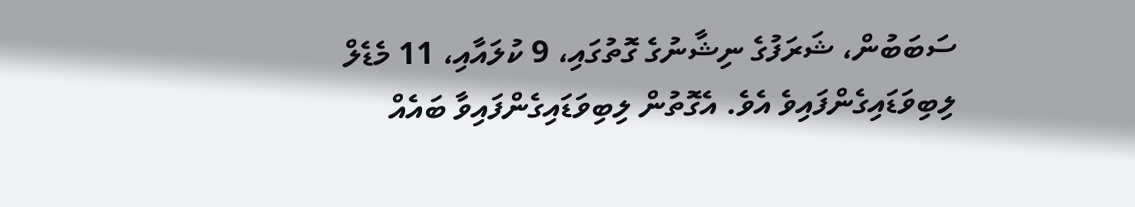ސަބަބުން، ޝަރަފުގެ ނިޝާނުގެ ގޮތުގައި، 9 ކުލައާއި، 11 މެޑެލް ލިބިވަޑައިގެންފައިވެ އެވެ. އެގޮތުން ލިބިވަޑައިގެންފައިވާ ބައެއް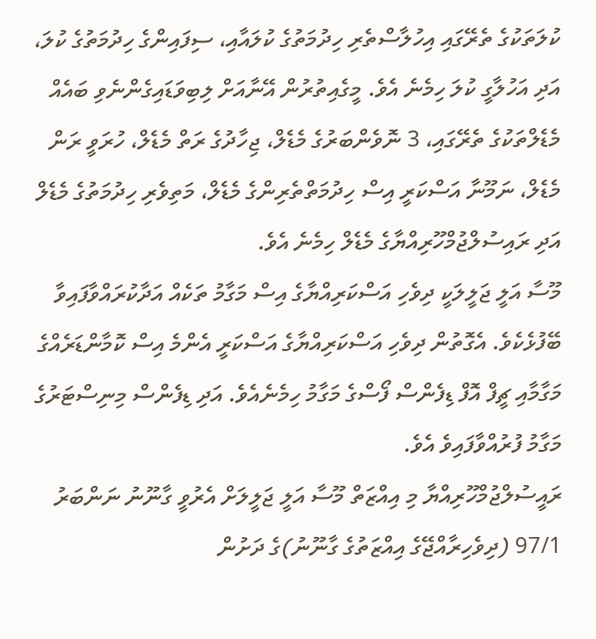ކުލަތަކުގެ ތެރޭގައި އިހުލާސްތެރި ހިދުމަތުގެ ކުލައާއި، ސިފައިންގެ ހިދުމަތުގެ ކުލަ، އަދި އަހުލާގީ ކުލަ ހިމެނެ އެވެ. މީގެއިތުރުން އޭނާއަށް ލިބިވަޑައިގެންނެވި ބައެއް މެޑެލްތަކުގެ ތެރޭގައި، 3 ނޮވެންބަރުގެ މެޑެލް، ޖިހާދުގެ ރަތް މެޑެލް، ހުރަވީ ރަން މެޑެލް، ނަމޫނާ އަސްކަރީ އިސް ހިދުމަތްތެރިންގެ މެޑެލް، މަތިވެރި ހިދުމަތުގެ މެޑެލް އަދި ރައިސުލްޖުމްހޫރިއްޔާގެ މެޑެލް ހިމެނެ އެވެ.
މޫސާ އަލީ ޖަލީލަކީ ދިވެހި އަސްކަރިއްޔާގެ އިސް މަގާމު ތަކެއް އަދާކުރައްވާފައިވާ ބޭފުޅެކެވެ. އެގޮތުން ދިވެހި އަސްކަރިއްޔާގެ އަސްކަރީ އެންމެ އިސް ކޮމާންޑަރެއްގެ މަގާމާއި ޗީފް އޮފް ޑިފެންސް ފޯސްގެ މަގާމު ހިމެނެއެވެ. އަދި ޑިފެންސް މިނިސްޓަރުގެ މަގާމު ފުރުއްވާފައިވެ އެވެ.
ރައީސުލްޖުމްހޫރިއްޔާ މި އިއްޒަތް މޫސާ އަލީ ޖަލީލަށް އެރުވީ ގާނޫނު ނަންބަރު 97/1 (ދިވެހިރާއްޖޭގެ އިއްޒަތުގެ ގާނޫނު)ގެ ދަށުން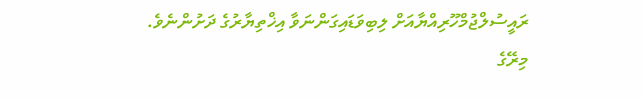ރައީސުލްޖުމްހޫރިއްޔާއަށް ލިބިވަޑައިގަންނަވާ އިޚްތިޔާރުގެ ދަށުންނެވެ.
މިރޭގެ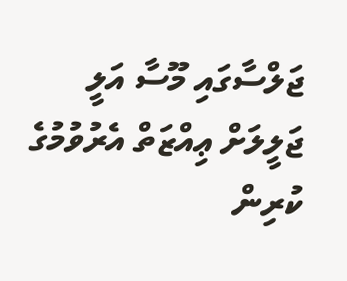ޖަލްސާގައި މޫސާ އަލީ ޖަލީލަށް ޢިއްޒަތް އެރުވުމުގެ ކުރިން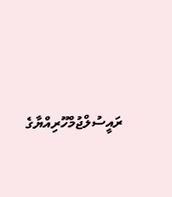ރައީސުލްޖުމްހޫރިއްޔާގެ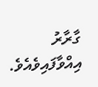ގާރާރު އިއްވާފައިވެއެވެ.